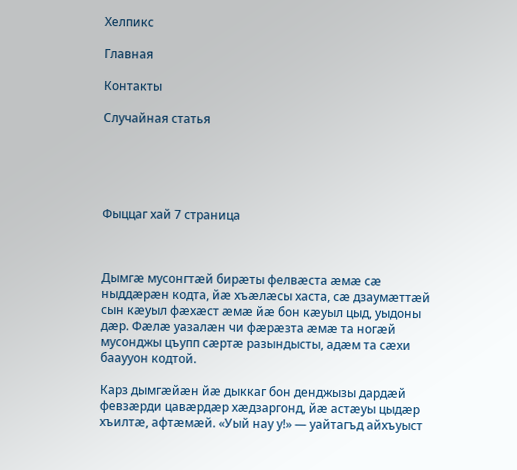Хелпикс

Главная

Контакты

Случайная статья





Фыццаг хай 7 страница



Дымгæ мусонгтæй бирæты фелвæста æмæ сæ ныддæрæн кодта, йæ хъæлæсы хаста, сæ дзаумæттæй сын кæуыл фæхæст æмæ йæ бон кæуыл цыд, уыдоны дæр. Фæлæ уазалæн чи фæрæзта æмæ та ногæй мусонджы цъупп сæртæ разындысты, адæм та сæхи бааууон кодтой.

Карз дымгæйæн йæ дыккаг бон денджызы дардæй февзæрди цавæрдæр хæдзаргонд, йæ астæуы цыдæр хъилтæ, афтæмæй. «Уый нау у!» — уайтагъд айхъуыст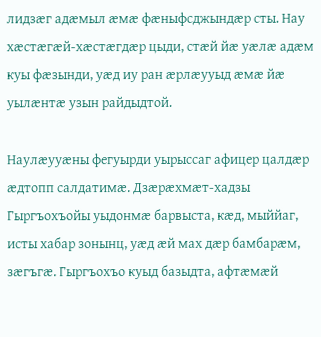лидзæг адæмыл æмæ фæныфсджындæр сты. Нау хæстæгæй-хæстæгдæр цыди, стæй йæ уæлæ адæм куы фæзынди, уæд иу ран æрлæууыд æмæ йæ уылæнтæ узын райдыдтой.

Наулæууæны фегуырди уырыссаг афицер цалдæр æдтопп салдатимæ. Дзæрæхмæт-хадзы Гыргъохъойы уыдонмæ барвыста, кæд, мыййаг, исты хабар зонынц, уæд æй мах дæр бамбарæм, зæгъгæ. Гыргъохъо куыд базыдта, афтæмæй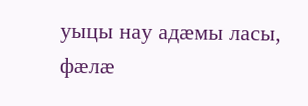уыцы нау адæмы ласы, фæлæ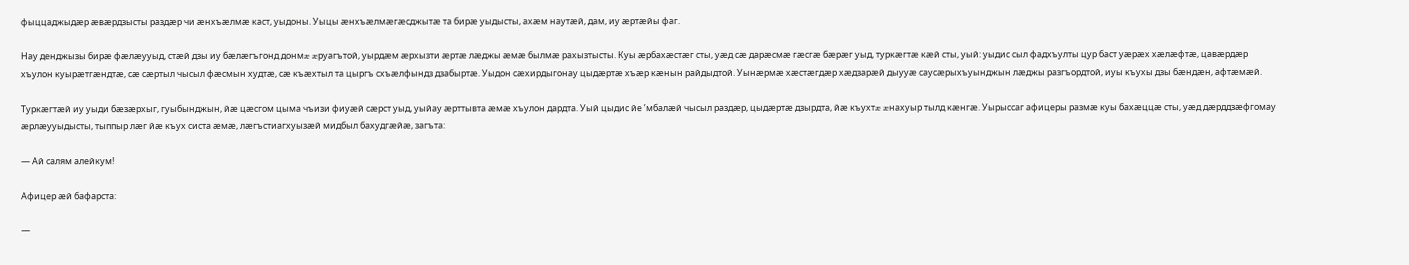фыццаджыдæр æвæрдзысты раздæр чи æнхъæлмæ каст, уыдоны. Уыцы æнхъæлмæгæсджытæ та бирæ уыдысты, ахæм наутæй, дам, иу æртæйы фаг.

Нау денджызы бирæ фæлæууыд, стæй дзы иу бæлæгъгонд донмæ æруагътой, уырдæм æрхызти æртæ лæджы æмæ былмæ рахызтысты. Куы æрбахæстæг сты, уæд сæ дарæсмæ гæсгæ бæрæг уыд, туркæгтæ кæй сты, уый: уыдис сыл фадхъулты цур баст уæрæх хæлæфтæ, цавæрдæр хъулон куырæтгæндтæ, сæ сæртыл чысыл фæсмын худтæ, сæ къæхтыл та цыргъ схъæлфындз дзабыртæ. Уыдон сæхирдыгонау цыдæртæ хъæр кæнын райдыдтой. Уынæрмæ хæстæгдæр хæдзарæй дыууæ саусæрыхъуынджын лæджы разгъордтой, иуы къухы дзы бæндæн, афтæмæй.

Туркæгтæй иу уыди бæзæрхыг, гуыбынджын, йæ цæсгом цыма чъизи фиуæй сæрст уыд, уыйау æрттывта æмæ хъулон дардта. Уый цыдис йе ’мбалæй чысыл раздæр, цыдæртæ дзырдта, йæ къухтæ æнахуыр тылд кæнгæ. Уырыссаг афицеры размæ куы бахæццæ сты, уæд дæрддзæфгомау æрлæууыдысты, тыппыр лæг йæ къух систа æмæ, лæгъстиагхуызæй мидбыл бахудгæйæ, загъта:

— Ай салям алейкум!

Афицер æй бафарста:

—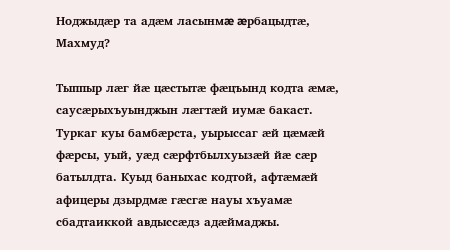Ноджыдæр та адæм ласынмæ æрбацыдтæ, Махмуд?

Тыппыр лæг йæ цæстытæ фæцъынд кодта æмæ, саусæрыхъуынджын лæгтæй иумæ бакаст. Туркаг куы бамбæрста, уырыссаг æй цæмæй фæрсы, уый, уæд сæрфтбылхуызæй йæ сæр батылдта. Куыд баныхас кодтой, афтæмæй афицеры дзырдмæ гæсгæ науы хъуамæ сбадтаиккой авдыссæдз адæймаджы.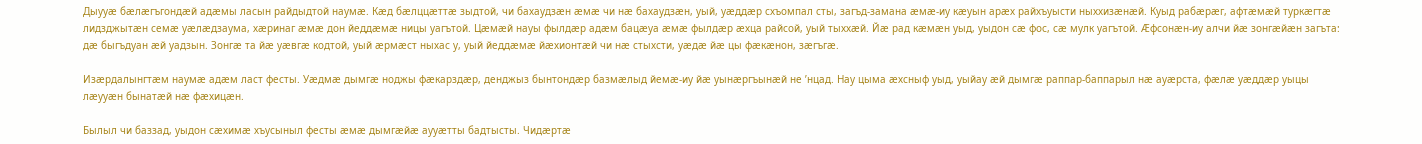Дыууæ бæлæгъгондæй адæмы ласын райдыдтой наумæ. Кæд бæлццæттæ зыдтой, чи бахаудзæн æмæ чи нæ бахаудзæн, уый, уæддæр схъомпал сты, загъд-замана æмæ-иу кæуын арæх райхъуысти ныххизæнæй. Куыд рабæрæг, афтæмæй туркæгтæ лидзджытæн семæ уæлæдзаума, хæринаг æмæ дон йеддæмæ ницы уагътой. Цæмæй науы фылдæр адæм бацæуа æмæ фылдæр æхца райсой, уый тыххæй. Йæ рад кæмæн уыд, уыдон сæ фос, сæ мулк уагътой. Æфсонæн-иу алчи йæ зонгæйæн загъта: дæ быгъдуан æй уадзын. Зонгæ та йæ уæвгæ кодтой, уый æрмæст ныхас у, уый йеддæмæ йæхионтæй чи нæ стыхсти, уæдæ йæ цы фæкæнон, зæгъгæ.

Изæрдалынгтæм наумæ адæм ласт фесты. Уæдмæ дымгæ ноджы фæкарздæр, денджыз бынтондæр базмæлыд йемæ-иу йæ уынæргъынæй не ’нцад. Нау цыма æхсныф уыд, уыйау æй дымгæ раппар-баппарыл нæ ауæрста, фæлæ уæддæр уыцы лæууæн бынатæй нæ фæхицæн.

Былыл чи баззад, уыдон сæхимæ хъусыныл фесты æмæ дымгæйæ аууæтты бадтысты. Чидæртæ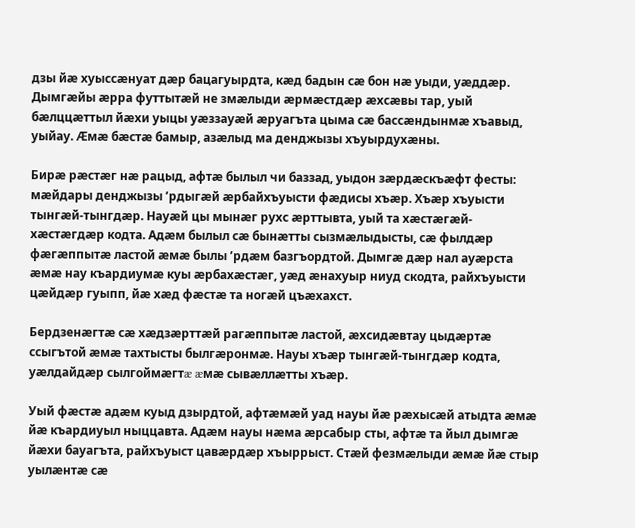дзы йæ хуыссæнуат дæр бацагуырдта, кæд бадын сæ бон нæ уыди, уæддæр. Дымгæйы æрра футтытæй не змæлыди æрмæстдæр æхсæвы тар, уый бæлццæттыл йæхи уыцы уæззауæй æруагъта цыма сæ бассæндынмæ хъавыд, уыйау. Æмæ бæстæ бамыр, азæлыд ма денджызы хъуырдухæны.

Бирæ рæстæг нæ рацыд, афтæ былыл чи баззад, уыдон зæрдæскъæфт фесты: мæйдары денджызы ’рдыгæй æрбайхъуысти фæдисы хъæр. Хъæр хъуысти тынгæй-тынгдæр. Науæй цы мынæг рухс æрттывта, уый та хæстæгæй-хæстæгдæр кодта. Адæм былыл сæ бынæтты сызмæлыдысты, сæ фылдæр фæгæппытæ ластой æмæ былы ’рдæм базгъордтой. Дымгæ дæр нал ауæрста æмæ нау къардиумæ куы æрбахæстæг, уæд æнахуыр ниуд скодта, райхъуысти цæйдæр гуыпп, йæ хæд фæстæ та ногæй цъæхахст.

Бердзенæгтæ сæ хæдзæрттæй рагæппытæ ластой, æхсидæвтау цыдæртæ ссыгътой æмæ тахтысты былгæронмæ. Науы хъæр тынгæй-тынгдæр кодта, уæлдайдæр сылгоймæгтæ æмæ сывæллæтты хъæр.

Уый фæстæ адæм куыд дзырдтой, афтæмæй уад науы йæ рæхысæй атыдта æмæ йæ къардиуыл ныццавта. Адæм науы нæма æрсабыр сты, афтæ та йыл дымгæ йæхи бауагъта, райхъуыст цавæрдæр хъыррыст. Стæй фезмæлыди æмæ йæ стыр уылæнтæ сæ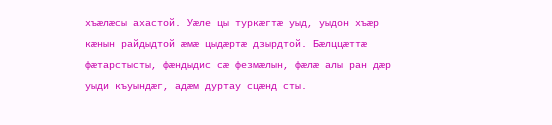хъæлæсы ахастой. Уæле цы туркæгтæ уыд, уыдон хъæр кæнын райдыдтой æмæ цыдæртæ дзырдтой. Бæлццæттæ фæтарстысты, фæндыдис сæ фезмæлын, фæлæ алы ран дæр уыди къуындæг, адæм дуртау сцæнд сты.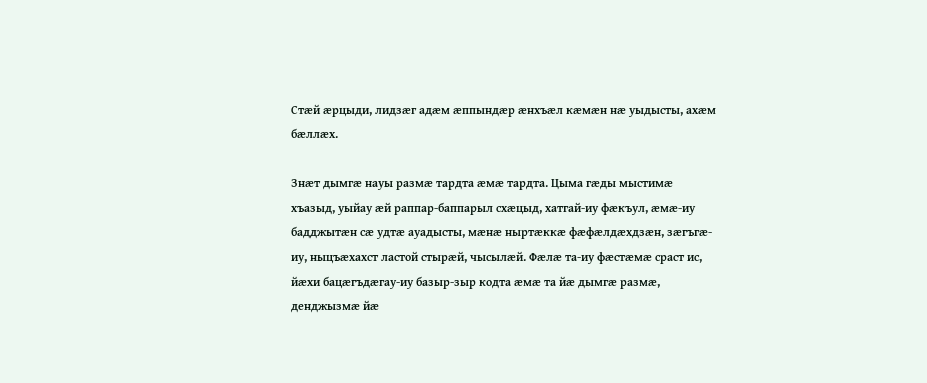Стæй æрцыди, лидзæг адæм æппындæр æнхъæл кæмæн нæ уыдысты, ахæм бæллæх.

Знæт дымгæ науы размæ тардта æмæ тардта. Цыма гæды мыстимæ хъазыд, уыйау æй раппар-баппарыл схæцыд, хатгай-иу фæкъул, æмæ-иу бадджытæн сæ удтæ ауадысты, мæнæ ныртæккæ фæфæлдæхдзæн, зæгъгæ-иу, ныцъæхахст ластой стырæй, чысылæй. Фæлæ та-иу фæстæмæ сраст ис, йæхи бацæгъдæгау-иу базыр-зыр кодта æмæ та йæ дымгæ размæ, денджызмæ йæ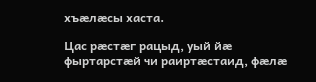хъæлæсы хаста.

Цас рæстæг рацыд, уый йæ фыртарстæй чи раиртæстаид, фæлæ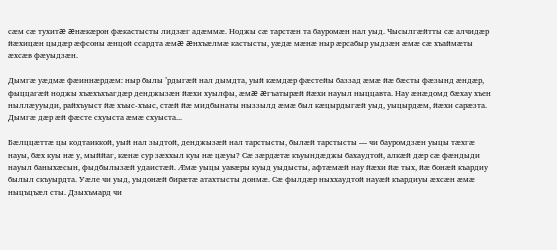сæм сæ тухитæ æнæкæрон фæкастысты лидзæг адæммæ. Ноджы сæ тарстæн та бауромæн нал уыд. Чысылгæйтты сæ алчидæр йæхицæн цыдæр æфсоны æнцой ссардта æмæ æнхъæлмæ кастысты, уæдæ мæнæ ныр æрсабыр уыдзæн æмæ сæ хъаймæты æхсæв фæуыдзæн.

Дымгæ уæдмæ фæиннæрдæм: ныр былы ’рдыгæй нал дымдта, уый кæмдæр фæстейы баззад æмæ йæ бæсты фæзынд æндæр, фыццагæй ноджы хъæхъхъагдæр денджызæн йæхи хуылфы, æмæ æгъатырæй йæхи науыл ныццавта. Нау æнæдомд бæхау хъен ныллæууыди, райхъуыст йæ хъыс-хъыс, стæй йæ мидбынаты ныззылд æмæ был кæцырдыгæй уыд, уыцырдæм, йæхи сарæзта. Дымгæ дæр æй фæсте схуыста æмæ схуыста...

Бæлццæттæ цы кодтаиккой, уый нал зыдтой, денджызæй нал тарстысты, былæй тарстысты — чи бауромдзæн уыцы тæхгæ науы, бæх куы нæ у, мыййаг, кæнæ сур зæххыл куы нæ цæуы? Сæ зæрдæтæ къуындæджы бахаудтой, алкæй дæр сæ фæндыди науыл баныхæсын, фыдбылызæй удаистæй. Æмæ уыцы уавæры куыд уыдысты, афтæмæй нау йæхи йæ тых, йæ бонæй къардиу былыл скъуырдта. Уæле чи уыд, уыдонæй бирæтæ атахтысты донмæ. Сæ фылдæр ныххаудтой науæй къардиуы æхсæн æмæ ныцъцъæл сты. Дзыхъмард чи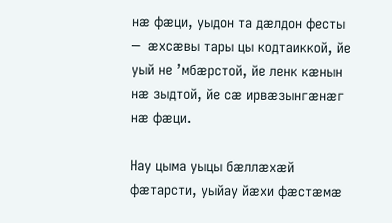нæ фæци, уыдон та дæлдон фесты — æхсæвы тары цы кодтаиккой, йе уый не ’мбæрстой, йе ленк кæнын нæ зыдтой, йе сæ ирвæзынгæнæг нæ фæци.

Нау цыма уыцы бæллæхæй фæтарсти, уыйау йæхи фæстæмæ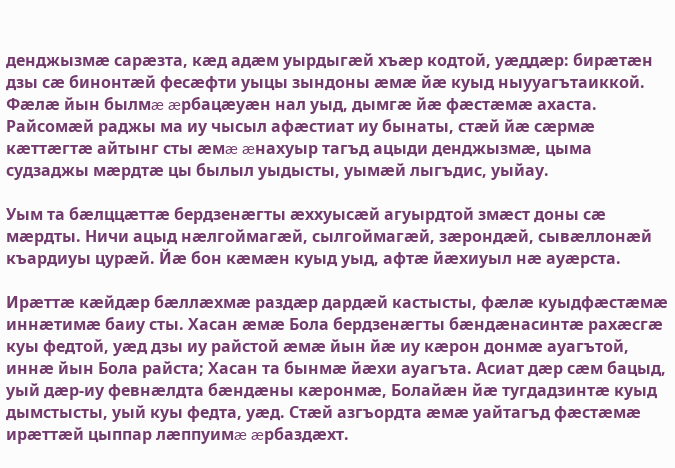денджызмæ сарæзта, кæд адæм уырдыгæй хъæр кодтой, уæддæр: бирæтæн дзы сæ бинонтæй фесæфти уыцы зындоны æмæ йæ куыд ныууагътаиккой. Фæлæ йын былмæ æрбацæуæн нал уыд, дымгæ йæ фæстæмæ ахаста. Райсомæй раджы ма иу чысыл афæстиат иу бынаты, стæй йæ сæрмæ кæттæгтæ айтынг сты æмæ æнахуыр тагъд ацыди денджызмæ, цыма судзаджы мæрдтæ цы былыл уыдысты, уымæй лыгъдис, уыйау.

Уым та бæлццæттæ бердзенæгты æххуысæй агуырдтой змæст доны сæ мæрдты. Ничи ацыд нæлгоймагæй, сылгоймагæй, зæрондæй, сывæллонæй къардиуы цурæй. Йæ бон кæмæн куыд уыд, афтæ йæхиуыл нæ ауæрста.

Ирæттæ кæйдæр бæллæхмæ раздæр дардæй кастысты, фæлæ куыдфæстæмæ иннæтимæ баиу сты. Хасан æмæ Бола бердзенæгты бæндæнасинтæ рахæсгæ куы федтой, уæд дзы иу райстой æмæ йын йæ иу кæрон донмæ ауагътой, иннæ йын Бола райста; Хасан та бынмæ йæхи ауагъта. Асиат дæр сæм бацыд, уый дæр-иу февнæлдта бæндæны кæронмæ, Болайæн йæ тугдадзинтæ куыд дымстысты, уый куы федта, уæд. Стæй азгъордта æмæ уайтагъд фæстæмæ ирæттæй цыппар лæппуимæ æрбаздæхт.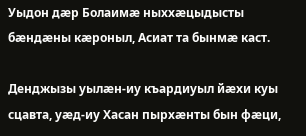Уыдон дæр Болаимæ ныххæцыдысты бæндæны кæроныл, Асиат та бынмæ каст.

Денджызы уылæн-иу къардиуыл йæхи куы сцавта, уæд-иу Хасан пырхæнты бын фæци,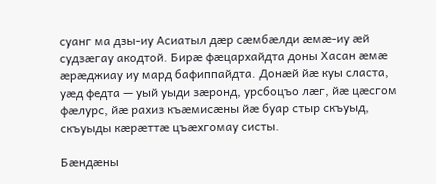суанг ма дзы-иу Асиатыл дæр сæмбæлди æмæ-иу æй судзæгау акодтой. Бирæ фæцархайдта доны Хасан æмæ æрæджиау иу мард бафиппайдта. Донæй йæ куы сласта, уæд федта — уый уыди зæронд, урсбоцъо лæг, йæ цæсгом фæлурс, йæ рахиз къæмисæны йæ буар стыр скъуыд, скъуыды кæрæттæ цъæхгомау систы.

Бæндæны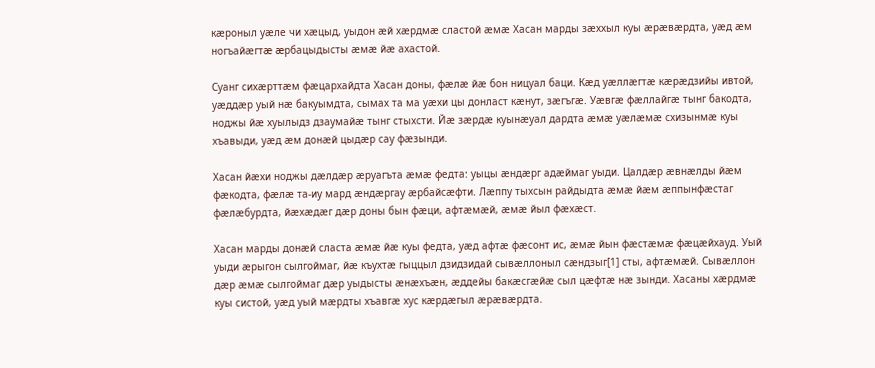кæроныл уæле чи хæцыд, уыдон æй хæрдмæ сластой æмæ Хасан марды зæххыл куы æрæвæрдта, уæд æм ногъайæгтæ æрбацыдысты æмæ йæ ахастой.

Суанг сихæрттæм фæцархайдта Хасан доны, фæлæ йæ бон ницуал баци. Кæд уæллæгтæ кæрæдзийы ивтой, уæддæр уый нæ бакуымдта, сымах та ма уæхи цы донласт кæнут, зæгъгæ. Уæвгæ фæллайгæ тынг бакодта, ноджы йæ хуылыдз дзаумайæ тынг стыхсти. Йæ зæрдæ куынæуал дардта æмæ уæлæмæ схизынмæ куы хъавыди, уæд æм донæй цыдæр сау фæзынди.

Хасан йæхи ноджы дæлдæр æруагъта æмæ федта: уыцы æндæрг адæймаг уыди. Цалдæр æвнæлды йæм фæкодта, фæлæ та-иу мард æндæргау æрбайсæфти. Лæппу тыхсын райдыдта æмæ йæм æппынфæстаг фæлæбурдта, йæхæдæг дæр доны бын фæци, афтæмæй, æмæ йыл фæхæст.

Хасан марды донæй сласта æмæ йæ куы федта, уæд афтæ фæсонт ис, æмæ йын фæстæмæ фæцæйхауд. Уый уыди æрыгон сылгоймаг, йæ къухтæ гыццыл дзидзидай сывæллоныл сæндзыг[1] сты, афтæмæй. Сывæллон дæр æмæ сылгоймаг дæр уыдысты æнæхъæн, æддейы бакæсгæйæ сыл цæфтæ нæ зынди. Хасаны хæрдмæ куы систой, уæд уый мæрдты хъавгæ хус кæрдæгыл æрæвæрдта.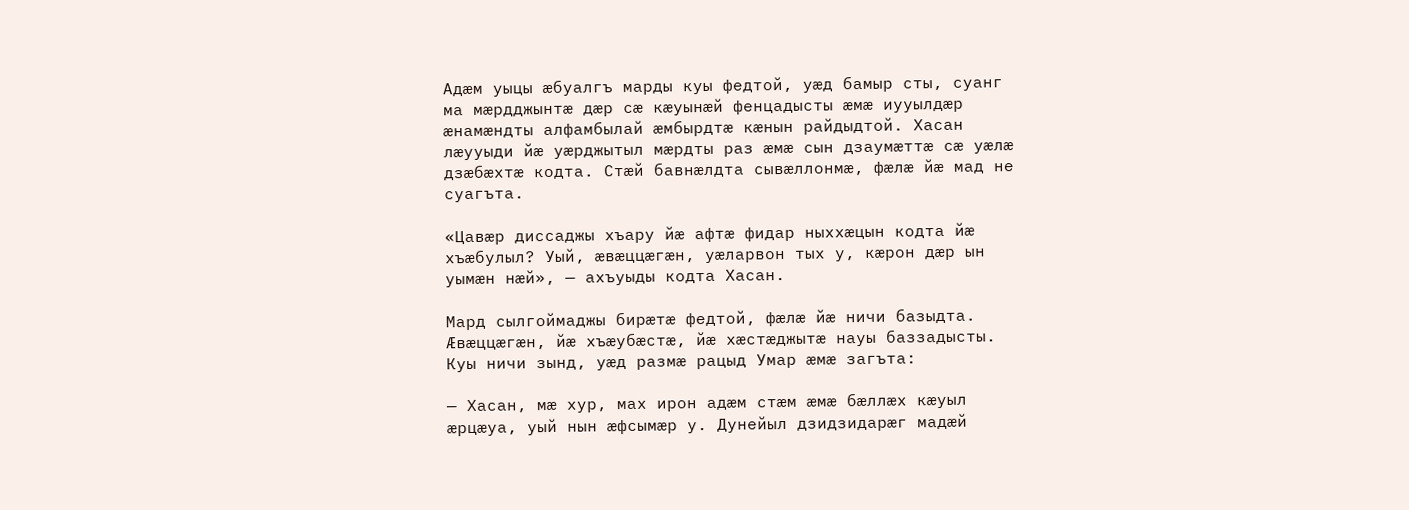Адæм уыцы æбуалгъ марды куы федтой, уæд бамыр сты, суанг ма мæрдджынтæ дæр сæ кæуынæй фенцадысты æмæ иууылдæр æнамæндты алфамбылай æмбырдтæ кæнын райдыдтой. Хасан лæууыди йæ уæрджытыл мæрдты раз æмæ сын дзаумæттæ сæ уæлæ дзæбæхтæ кодта. Стæй бавнæлдта сывæллонмæ, фæлæ йæ мад не суагъта.

«Цавæр диссаджы хъару йæ афтæ фидар ныххæцын кодта йæ хъæбулыл? Уый, æвæццæгæн, уæларвон тых у, кæрон дæр ын уымæн нæй», — ахъуыды кодта Хасан.

Мард сылгоймаджы бирæтæ федтой, фæлæ йæ ничи базыдта. Æвæццæгæн, йæ хъæубæстæ, йæ хæстæджытæ науы баззадысты. Куы ничи зынд, уæд размæ рацыд Умар æмæ загъта:

— Хасан, мæ хур, мах ирон адæм стæм æмæ бæллæх кæуыл æрцæуа, уый нын æфсымæр у. Дунейыл дзидзидарæг мадæй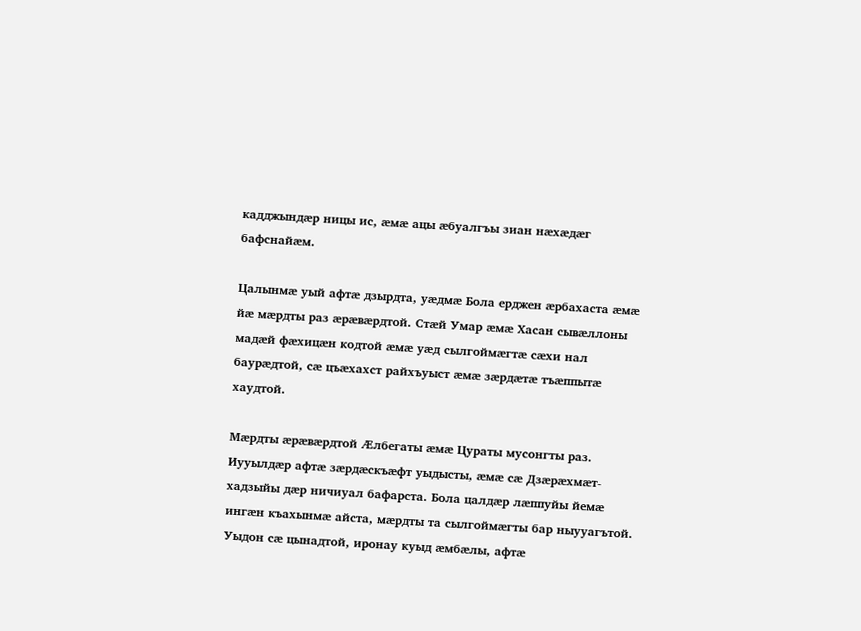кадджындæр ницы ис, æмæ ацы æбуалгъы зиан нæхæдæг бафснайæм.

Цалынмæ уый афтæ дзырдта, уæдмæ Бола ерджен æрбахаста æмæ йæ мæрдты раз æрæвæрдтой. Стæй Умар æмæ Хасан сывæллоны мадæй фæхицæн кодтой æмæ уæд сылгоймæгтæ сæхи нал баурæдтой, сæ цъæхахст райхъуыст æмæ зæрдæтæ тъæппытæ хаудтой.

Мæрдты æрæвæрдтой Æлбегаты æмæ Цураты мусонгты раз. Иууылдæр афтæ зæрдæскъæфт уыдысты, æмæ сæ Дзæрæхмæт-хадзыйы дæр ничиуал бафарста. Бола цалдæр лæппуйы йемæ ингæн къахынмæ айста, мæрдты та сылгоймæгты бар ныууагътой. Уыдон сæ цынадтой, иронау куыд æмбæлы, афтæ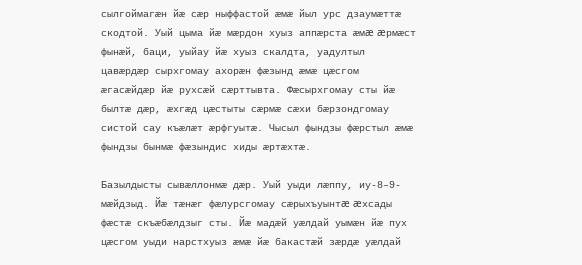сылгоймагæн йæ сæр ныффастой æмæ йыл урс дзаумæттæ скодтой. Уый цыма йæ мæрдон хуыз аппæрста æмæ æрмæст фынæй, баци, уыйау йæ хуыз скалдта, уадултыл цавæрдæр сырхгомау ахорæн фæзынд æмæ цæсгом æгасæйдæр йæ рухсæй сæрттывта. Фæсырхгомау сты йæ былтæ дæр, æхгæд цæстыты сæрмæ сæхи бæрзондгомау систой сау къæлæт æрфгуытæ. Чысыл фындзы фæрстыл æмæ фындзы бынмæ фæзындис хиды æртæхтæ.

Базылдысты сывæллонмæ дæр. Уый уыди лæппу, иу-8–9-мæйдзыд. Йæ тæнæг фæлурсгомау сæрыхъуынтæ æхсады фæстæ скъæбæлдзыг сты. Йæ мадæй уæлдай уымæн йæ пух цæсгом уыди нарстхуыз æмæ йæ бакастæй зæрдæ уæлдай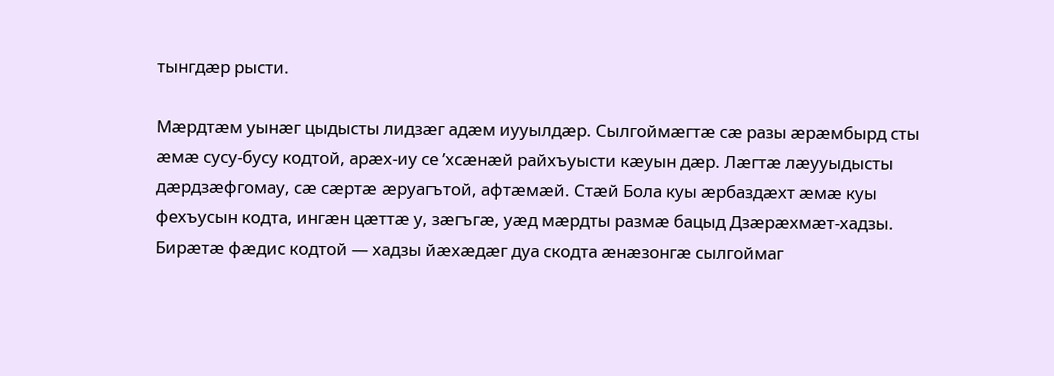тынгдæр рысти.

Мæрдтæм уынæг цыдысты лидзæг адæм иууылдæр. Сылгоймæгтæ сæ разы æрæмбырд сты æмæ сусу-бусу кодтой, арæх-иу се ’хсæнæй райхъуысти кæуын дæр. Лæгтæ лæууыдысты дæрдзæфгомау, сæ сæртæ æруагътой, афтæмæй. Стæй Бола куы æрбаздæхт æмæ куы фехъусын кодта, ингæн цæттæ у, зæгъгæ, уæд мæрдты размæ бацыд Дзæрæхмæт-хадзы. Бирæтæ фæдис кодтой — хадзы йæхæдæг дуа скодта æнæзонгæ сылгоймаг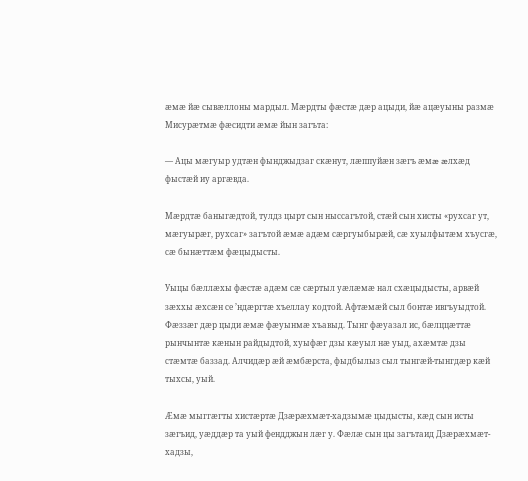æмæ йæ сывæллоны мардыл. Мæрдты фæстæ дæр ацыди, йæ ацæуыны размæ Мисурæтмæ фæсидти æмæ йын загъта:

— Ацы мæгуыр удтæн фынджыдзаг скæнут, лæппуйæн зæгъ æмæ æлхæд фыстæй иу аргæвда.

Мæрдтæ баныгæдтой, тулдз цырт сын ныссагътой, стæй сын хисты «рухсаг ут, мæгуырæг, рухсаг» загътой æмæ адæм сæргуыбырæй, сæ хуылфытæм хъусгæ, сæ бынæттæм фæцыдысты.

Уыцы бæллæхы фæстæ адæм сæ сæртыл уæлæмæ нал схæцыдысты, арвæй зæххы æхсæн се ’ндæргтæ хъеллау кодтой. Афтæмæй сыл бонтæ ивгъуыдтой. Фæззæг дæр цыди æмæ фæуынмæ хъавыд. Тынг фæуазал ис, бæлццæттæ рынчынтæ кæнын райдыдтой, хуыфæг дзы кæуыл нæ уыд, ахæмтæ дзы стæмтæ баззад. Алчидæр æй æмбæрста, фыдбылыз сыл тынгæй-тынгдæр кæй тыхсы, уый.

Æмæ мыггæгты хистæртæ Дзæрæхмæт-хадзымæ цыдысты, кæд сын исты зæгъид, уæддæр та уый фендджын лæг у. Фæлæ сын цы загътаид Дзæрæхмæт-хадзы,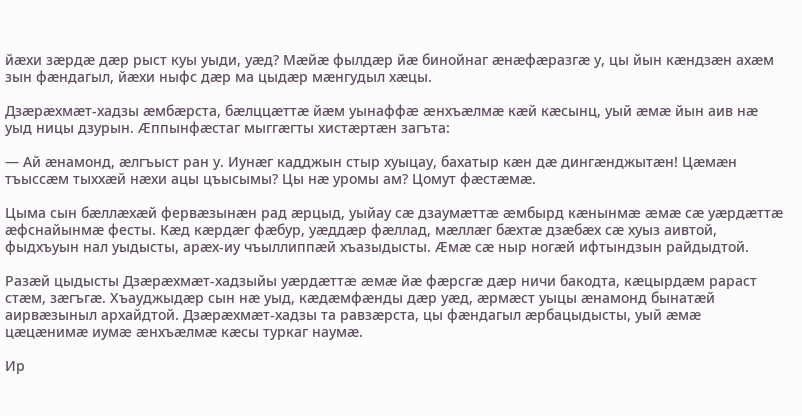йæхи зæрдæ дæр рыст куы уыди, уæд? Мæйæ фылдæр йæ бинойнаг æнæфæразгæ у, цы йын кæндзæн ахæм зын фæндагыл, йæхи ныфс дæр ма цыдæр мæнгудыл хæцы.

Дзæрæхмæт-хадзы æмбæрста, бæлццæттæ йæм уынаффæ æнхъæлмæ кæй кæсынц, уый æмæ йын аив нæ уыд ницы дзурын. Æппынфæстаг мыггæгты хистæртæн загъта:

— Ай æнамонд, æлгъыст ран у. Иунæг кадджын стыр хуыцау, бахатыр кæн дæ дингæнджытæн! Цæмæн тъыссæм тыххæй нæхи ацы цъысымы? Цы нæ уромы ам? Цомут фæстæмæ.

Цыма сын бæллæхæй фервæзынæн рад æрцыд, уыйау сæ дзаумæттæ æмбырд кæнынмæ æмæ сæ уæрдæттæ æфснайынмæ фесты. Кæд кæрдæг фæбур, уæддæр фæллад, мæллæг бæхтæ дзæбæх сæ хуыз аивтой, фыдхъуын нал уыдысты, арæх-иу чъыллиппæй хъазыдысты. Æмæ сæ ныр ногæй ифтындзын райдыдтой.

Разæй цыдысты Дзæрæхмæт-хадзыйы уæрдæттæ æмæ йæ фæрсгæ дæр ничи бакодта, кæцырдæм рараст стæм, зæгъгæ. Хъауджыдæр сын нæ уыд, кæдæмфæнды дæр уæд, æрмæст уыцы æнамонд бынатæй аирвæзыныл архайдтой. Дзæрæхмæт-хадзы та равзæрста, цы фæндагыл æрбацыдысты, уый æмæ цæцæнимæ иумæ æнхъæлмæ кæсы туркаг наумæ.

Ир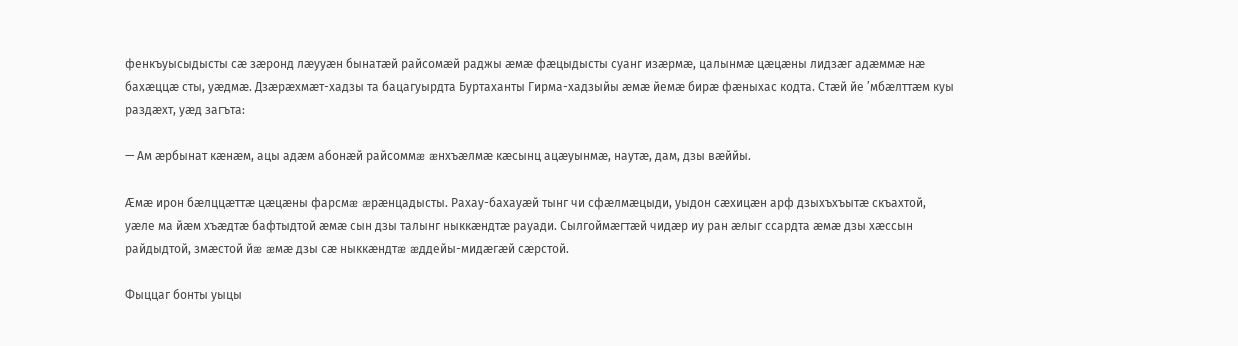фенкъуысыдысты сæ зæронд лæууæн бынатæй райсомæй раджы æмæ фæцыдысты суанг изæрмæ, цалынмæ цæцæны лидзæг адæммæ нæ бахæццæ сты, уæдмæ. Дзæрæхмæт-хадзы та бацагуырдта Буртаханты Гирма-хадзыйы æмæ йемæ бирæ фæныхас кодта. Стæй йе ’мбæлттæм куы раздæхт, уæд загъта:

— Ам æрбынат кæнæм, ацы адæм абонæй райсоммæ æнхъæлмæ кæсынц ацæуынмæ, наутæ, дам, дзы вæййы.

Æмæ ирон бæлццæттæ цæцæны фарсмæ æрæнцадысты. Рахау-бахауæй тынг чи сфæлмæцыди, уыдон сæхицæн арф дзыхъхъытæ скъахтой, уæле ма йæм хъæдтæ бафтыдтой æмæ сын дзы талынг ныккæндтæ рауади. Сылгоймæгтæй чидæр иу ран æлыг ссардта æмæ дзы хæссын райдыдтой, змæстой йæ æмæ дзы сæ ныккæндтæ æддейы-мидæгæй сæрстой.

Фыццаг бонты уыцы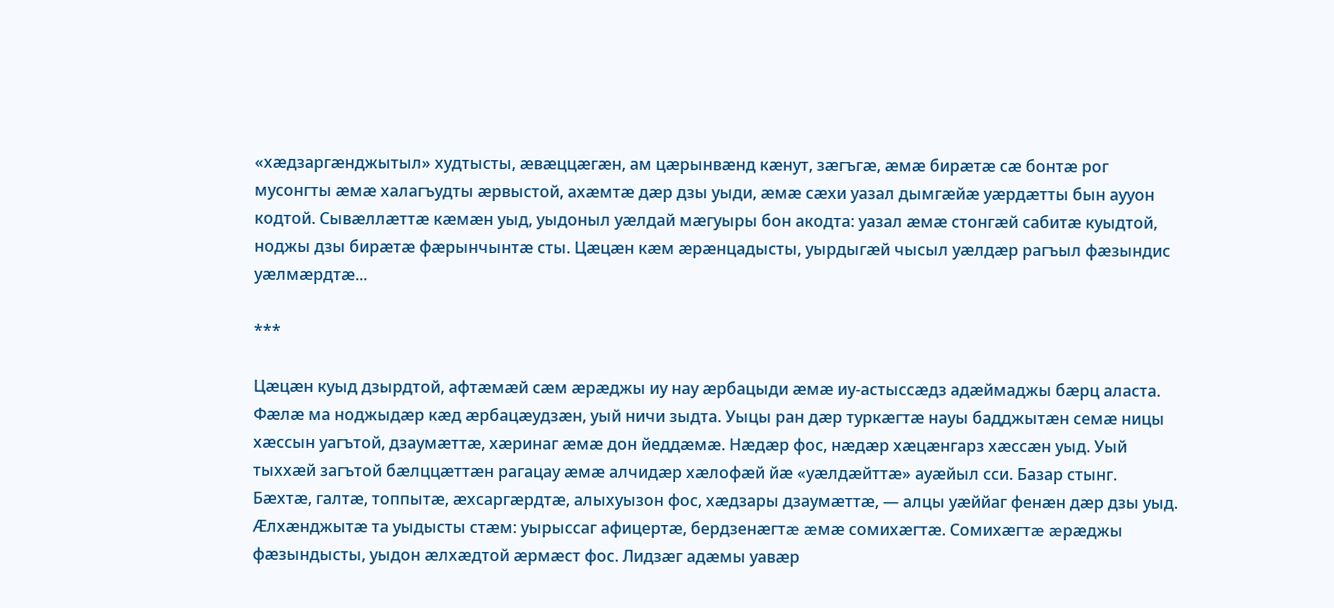«хæдзаргæнджытыл» худтысты, æвæццæгæн, ам цæрынвæнд кæнут, зæгъгæ, æмæ бирæтæ сæ бонтæ рог мусонгты æмæ халагъудты æрвыстой, ахæмтæ дæр дзы уыди, æмæ сæхи уазал дымгæйæ уæрдæтты бын аууон кодтой. Сывæллæттæ кæмæн уыд, уыдоныл уæлдай мæгуыры бон акодта: уазал æмæ стонгæй сабитæ куыдтой, ноджы дзы бирæтæ фæрынчынтæ сты. Цæцæн кæм æрæнцадысты, уырдыгæй чысыл уæлдæр рагъыл фæзындис уæлмæрдтæ...

***

Цæцæн куыд дзырдтой, афтæмæй сæм æрæджы иу нау æрбацыди æмæ иу-астыссæдз адæймаджы бæрц аласта. Фæлæ ма ноджыдæр кæд æрбацæудзæн, уый ничи зыдта. Уыцы ран дæр туркæгтæ науы бадджытæн семæ ницы хæссын уагътой, дзаумæттæ, хæринаг æмæ дон йеддæмæ. Нæдæр фос, нæдæр хæцæнгарз хæссæн уыд. Уый тыххæй загътой бæлццæттæн рагацау æмæ алчидæр хæлофæй йæ «уæлдæйттæ» ауæйыл сси. Базар стынг. Бæхтæ, галтæ, топпытæ, æхсаргæрдтæ, алыхуызон фос, хæдзары дзаумæттæ, — алцы уæййаг фенæн дæр дзы уыд. Æлхæнджытæ та уыдысты стæм: уырыссаг афицертæ, бердзенæгтæ æмæ сомихæгтæ. Сомихæгтæ æрæджы фæзындысты, уыдон æлхæдтой æрмæст фос. Лидзæг адæмы уавæр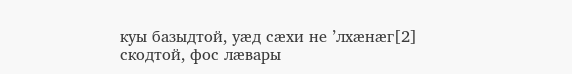куы базыдтой, уæд сæхи не ’лхæнæг[2] скодтой, фос лæвары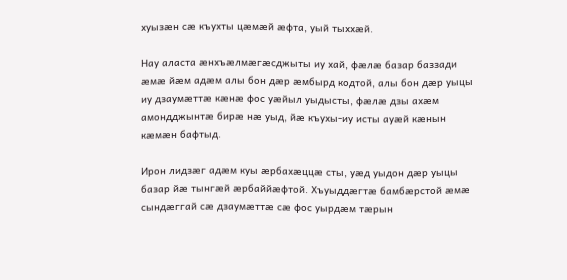хуызæн сæ къухты цæмæй æфта, уый тыххæй.

Нау аласта æнхъæлмæгæсджыты иу хай, фæлæ базар баззади æмæ йæм адæм алы бон дæр æмбырд кодтой, алы бон дæр уыцы иу дзаумæттæ кæнæ фос уæйыл уыдысты, фæлæ дзы ахæм амондджынтæ бирæ нæ уыд, йæ къухы-иу исты ауæй кæнын кæмæн бафтыд.

Ирон лидзæг адæм куы æрбахæццæ сты, уæд уыдон дæр уыцы базар йæ тынгæй æрбаййæфтой. Хъуыддæгтæ бамбæрстой æмæ сындæггай сæ дзаумæттæ сæ фос уырдæм тæрын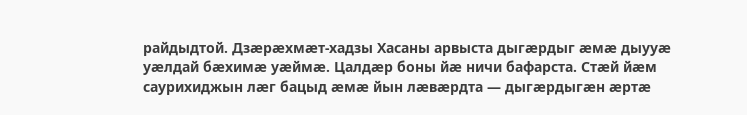райдыдтой. Дзæрæхмæт-хадзы Хасаны арвыста дыгæрдыг æмæ дыууæ уæлдай бæхимæ уæймæ. Цалдæр боны йæ ничи бафарста. Стæй йæм саурихиджын лæг бацыд æмæ йын лæвæрдта — дыгæрдыгæн æртæ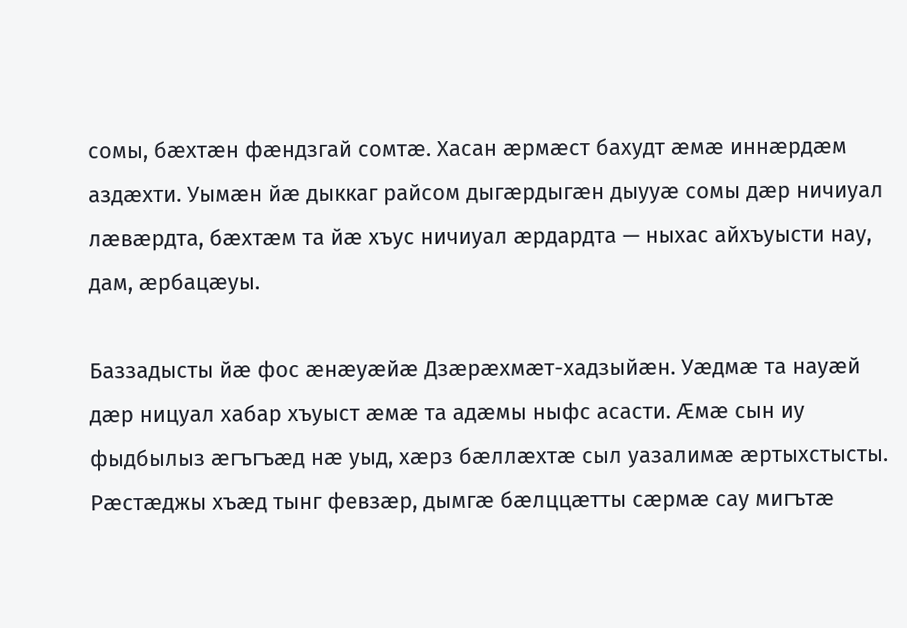сомы, бæхтæн фæндзгай сомтæ. Хасан æрмæст бахудт æмæ иннæрдæм аздæхти. Уымæн йæ дыккаг райсом дыгæрдыгæн дыууæ сомы дæр ничиуал лæвæрдта, бæхтæм та йæ хъус ничиуал æрдардта — ныхас айхъуысти нау, дам, æрбацæуы.

Баззадысты йæ фос æнæуæйæ Дзæрæхмæт-хадзыйæн. Уæдмæ та науæй дæр ницуал хабар хъуыст æмæ та адæмы ныфс асасти. Æмæ сын иу фыдбылыз æгъгъæд нæ уыд, хæрз бæллæхтæ сыл уазалимæ æртыхстысты. Рæстæджы хъæд тынг февзæр, дымгæ бæлццæтты сæрмæ сау мигътæ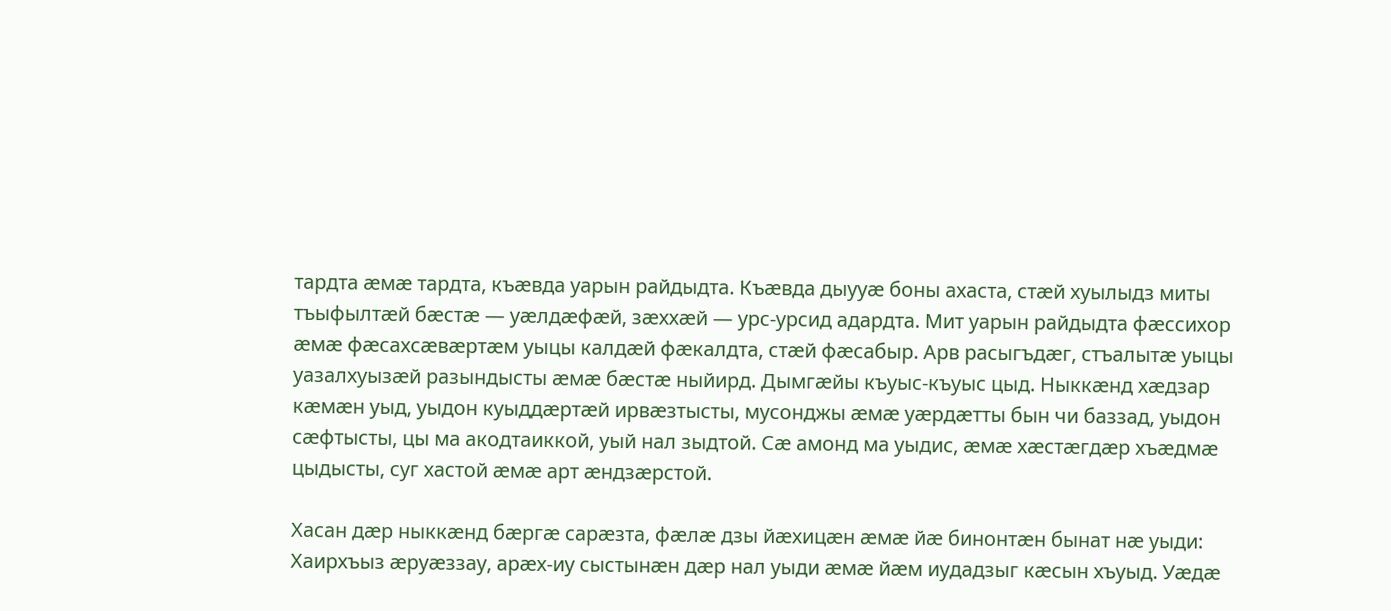тардта æмæ тардта, къæвда уарын райдыдта. Къæвда дыууæ боны ахаста, стæй хуылыдз миты тъыфылтæй бæстæ — уæлдæфæй, зæххæй — урс-урсид адардта. Мит уарын райдыдта фæссихор æмæ фæсахсæвæртæм уыцы калдæй фæкалдта, стæй фæсабыр. Арв расыгъдæг, стъалытæ уыцы уазалхуызæй разындысты æмæ бæстæ ныйирд. Дымгæйы къуыс-къуыс цыд. Ныккæнд хæдзар кæмæн уыд, уыдон куыддæртæй ирвæзтысты, мусонджы æмæ уæрдæтты бын чи баззад, уыдон сæфтысты, цы ма акодтаиккой, уый нал зыдтой. Сæ амонд ма уыдис, æмæ хæстæгдæр хъæдмæ цыдысты, суг хастой æмæ арт æндзæрстой.

Хасан дæр ныккæнд бæргæ сарæзта, фæлæ дзы йæхицæн æмæ йæ бинонтæн бынат нæ уыди: Хаирхъыз æруæззау, арæх-иу сыстынæн дæр нал уыди æмæ йæм иудадзыг кæсын хъуыд. Уæдæ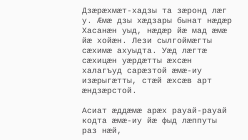Дзæрæхмæт-хадзы та зæронд лæг у. Æмæ дзы хæдзары бынат нæдæр Хасанæн уыд, нæдæр йæ мад æмæ йæ хойæн. Лези сылгоймæгты сæхимæ ахуыдта. Уæд лæгтæ сæхицæн уæрдæтты æхсæн халагъуд сарæзтой æмæ-иу изæрыгæтты, стæй æхсæв арт æндзæрстой.

Асиат æддæмæ арæх рауай-рауай кодта æмæ-иу йæ фыд лæппуты раз нæй,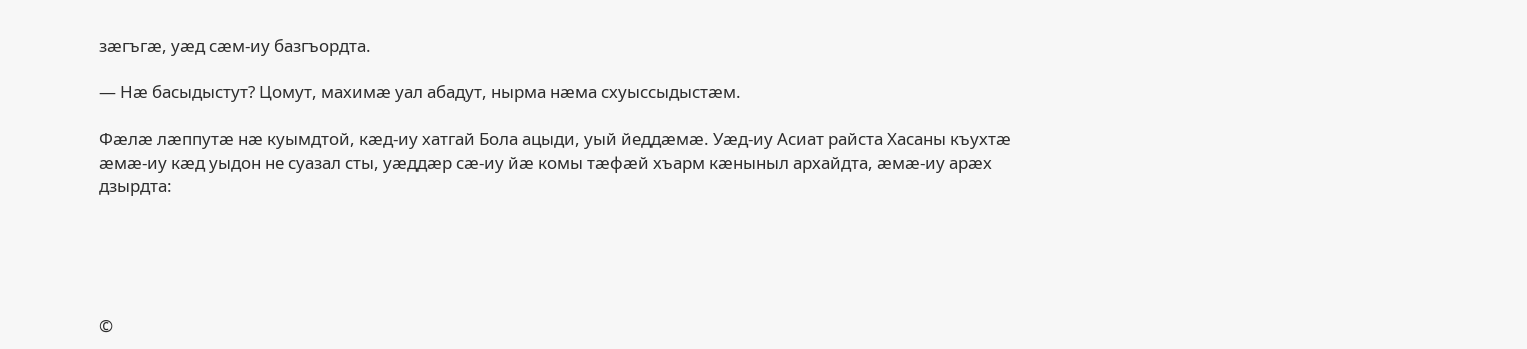зæгъгæ, уæд сæм-иу базгъордта.

— Нæ басыдыстут? Цомут, махимæ уал абадут, нырма нæма схуыссыдыстæм.

Фæлæ лæппутæ нæ куымдтой, кæд-иу хатгай Бола ацыди, уый йеддæмæ. Уæд-иу Асиат райста Хасаны къухтæ æмæ-иу кæд уыдон не суазал сты, уæддæр сæ-иу йæ комы тæфæй хъарм кæныныл архайдта, æмæ-иу арæх дзырдта:





©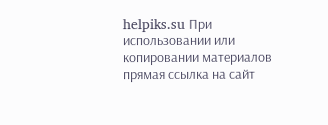helpiks.su При использовании или копировании материалов прямая ссылка на сайт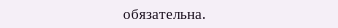обязательна.